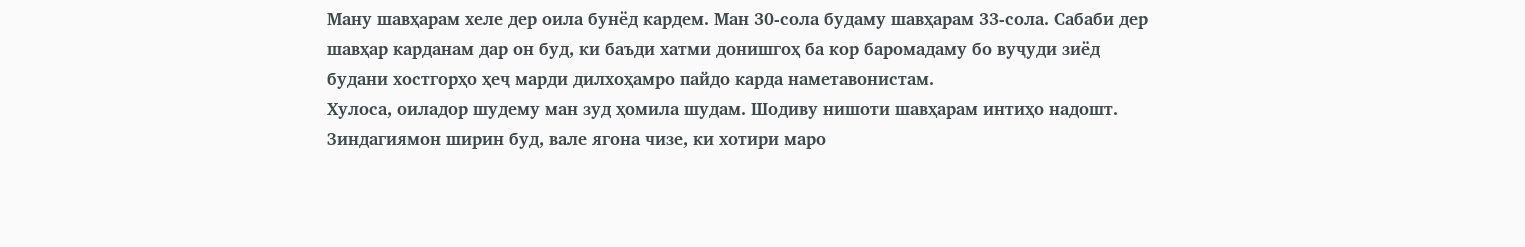Ману шавҳарам хеле дер оила бунёд кардем. Ман 30-сола будаму шавҳарам 33-сола. Сабаби дер шавҳар карданам дар он буд, ки баъди хатми донишгоҳ ба кор баромадаму бо вуҷуди зиёд будани хостгорҳо ҳеҷ марди дилхоҳамро пайдо карда наметавонистам.
Хулоса, оиладор шудему ман зуд ҳомила шудам. Шодиву нишоти шавҳарам интиҳо надошт. Зиндагиямон ширин буд, вале ягона чизе, ки хотири маро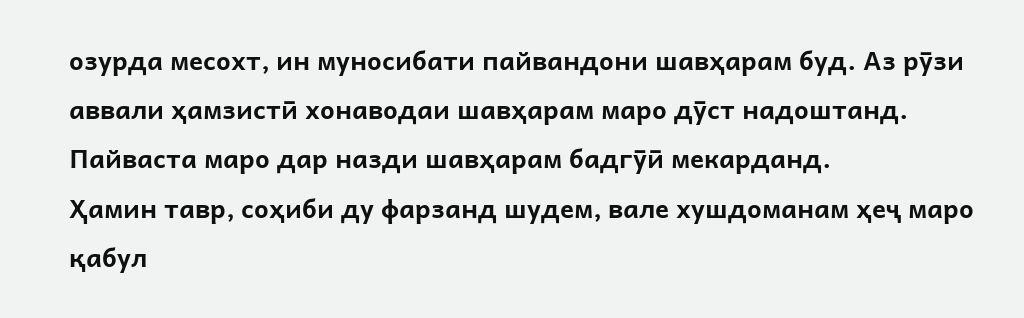озурда месохт, ин муносибати пайвандони шавҳарам буд. Аз рӯзи аввали ҳамзистӣ хонаводаи шавҳарам маро дӯст надоштанд. Пайваста маро дар назди шавҳарам бадгӯӣ мекарданд.
Ҳамин тавр, соҳиби ду фарзанд шудем, вале хушдоманам ҳеҷ маро қабул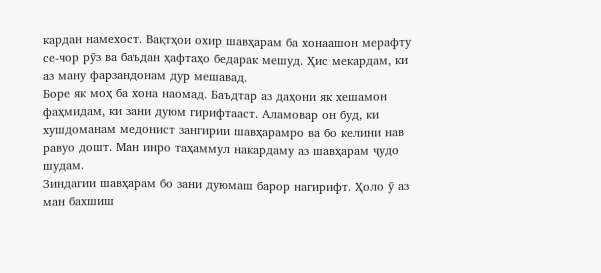кардан намехост. Вақтҳои охир шавҳарам ба хонаашон мерафту се-чор рӯз ва баъдан ҳафтаҳо бедарак мешуд. Ҳис мекардам, ки аз ману фарзандонам дур мешавад.
Боре як моҳ ба хона наомад. Баъдтар аз даҳони як хешамон фаҳмидам, ки зани дуюм гирифтааст. Аламовар он буд, ки хушдоманам медонист зангирии шавҳарамро ва бо келини нав равуо дошт. Ман инро таҳаммул накардаму аз шавҳарам ҷудо шудам.
Зиндагии шавҳарам бо зани дуюмаш барор нагирифт. Ҳоло ӯ аз ман бахшиш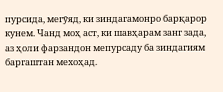пурсида, мегӯяд, ки зиндагамонро барқарор кунем. Чанд моҳ аст, ки шавҳарам занг зада, аз ҳоли фарзандон мепурсаду ба зиндагиям баргаштан мехоҳад.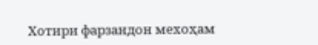Хотири фарзандон мехоҳам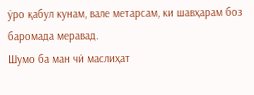ӯро қабул кунам, вале метарсам, ки шавҳарам боз баромада меравад.
Шумо ба ман чӣ маслиҳат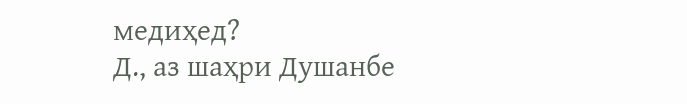медиҳед?
Д., аз шаҳри Душанбе